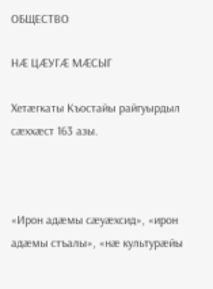ОБЩЕСТВО

НÆ ЦÆУГÆ МÆСЫГ

Хетæгкаты Къостайы райгуырдыл сæххæст 163 азы.



«Ирон адæмы сæуæхсид», «ирон адæмы стъалы», «нæ культурæйы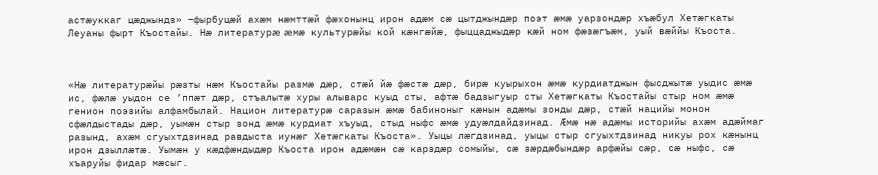астæуккаг цæджындз» –фырбуцæй ахæм нæмттæй фæхонынц ирон адæм сæ цытджындæр поэт æмæ уарзондæр хъæбул Хетæгкаты Леуаны фырт Къостайы. Нæ литературæ æмæ культурæйы кой кæнгæйæ, фыццаджыдæр кæй ном фæзæгъæм, уый вæййы Къоста.



«Нæ литературæйы рæзты нæм Къостайы размæ дæр, стæй йæ фæстæ дæр, бирæ куырыхон æмæ курдиатджын фысджытæ уыдис æмæ ис, фæлæ уыдон се ’ппæт дæр, стъалытæ хуры алыварс куыд сты, афтæ бадзыгуыр сты Хетæгкаты Къостайы стыр ном æмæ генион поэзийы алфамбылай. Национ литературæ саразын æмæ бабиноныг кæнын адæмы зонды дæр, стæй нацийы монон сфæлдыстады дæр, уымæн стыр зонд æмæ курдиат хъуыд, стыд ныфс æмæ удуæлдайдзинад. Æмæ нæ адæмы историйы ахæм адæймаг разынд, ахæм сгуыхтдзинад равдыста иунæг Хетæгкаты Къоста». Уыцы лæгдзинад, уыцы стыр сгуыхтдзинад никуы рох кæнынц ирон дзыллæтæ. Уымæн у кæдфæндыдæр Къоста ирон адæмæн сæ карздæр сомыйы, сæ зæрдæбындæр арфæйы сæр, сæ ныфс, сæ хъаруйы фидар мæсыг.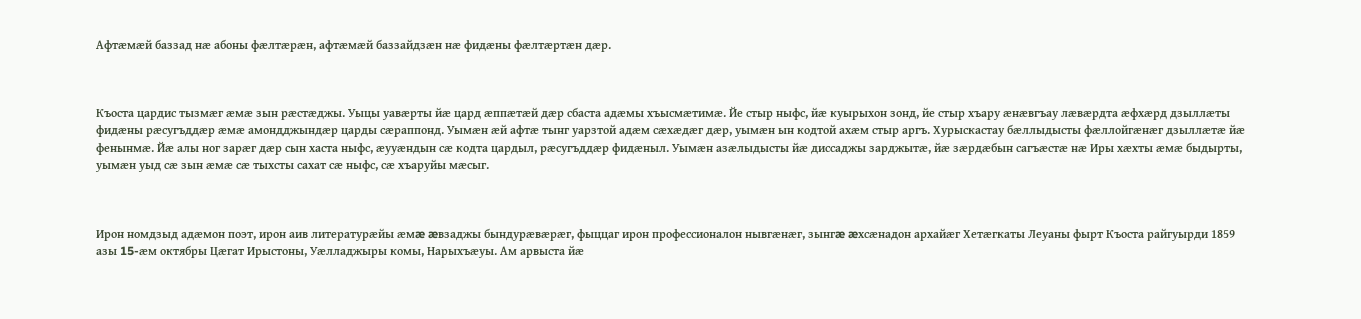Афтæмæй баззад нæ абоны фæлтæрæн, афтæмæй баззайдзæн нæ фидæны фæлтæртæн дæр.



Къоста цардис тызмæг æмæ зын рæстæджы. Уыцы уавæрты йæ цард æппæтæй дæр сбаста адæмы хъысмæтимæ. Йе стыр ныфс, йæ куырыхон зонд, йе стыр хъару æнæвгъау лæвæрдта æфхæрд дзыллæты фидæны рæсугъддæр æмæ амондджындæр царды сæраппонд. Уымæн æй афтæ тынг уарзтой адæм сæхæдæг дæр, уымæн ын кодтой ахæм стыр аргъ. Хурыскастау бæллыдысты фæллойгæнæг дзыллæтæ йæ фенынмæ. Йæ алы ног зарæг дæр сын хаста ныфс, æууæндын сæ кодта цардыл, рæсугъддæр фидæныл. Уымæн азæлыдысты йæ диссаджы зарджытæ, йæ зæрдæбын сагъæстæ нæ Иры хæхты æмæ быдырты, уымæн уыд сæ зын æмæ сæ тыхсты сахат сæ ныфс, сæ хъаруйы мæсыг.



Ирон номдзыд адæмон поэт, ирон аив литературæйы æмæ æвзаджы бындурæвæрæг, фыццаг ирон профессионалон нывгæнæг, зынгæ æхсæнадон архайæг Хетæгкаты Леуаны фырт Къоста райгуырди 1859 азы 15-æм октябры Цæгат Ирыстоны, Уæлладжыры комы, Нарыхъæуы. Ам арвыста йæ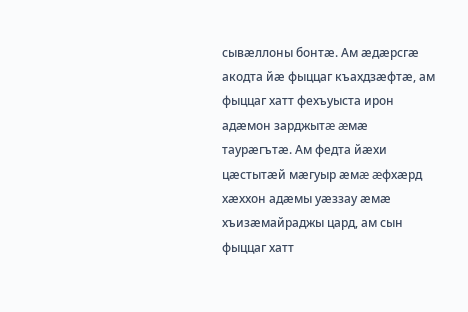сывæллоны бонтæ. Ам æдæрсгæ акодта йæ фыццаг къахдзæфтæ, ам фыццаг хатт фехъуыста ирон адæмон зарджытæ æмæ таурæгътæ. Ам федта йæхи цæстытæй мæгуыр æмæ æфхæрд хæххон адæмы уæззау æмæ хъизæмайраджы цард, ам сын фыццаг хатт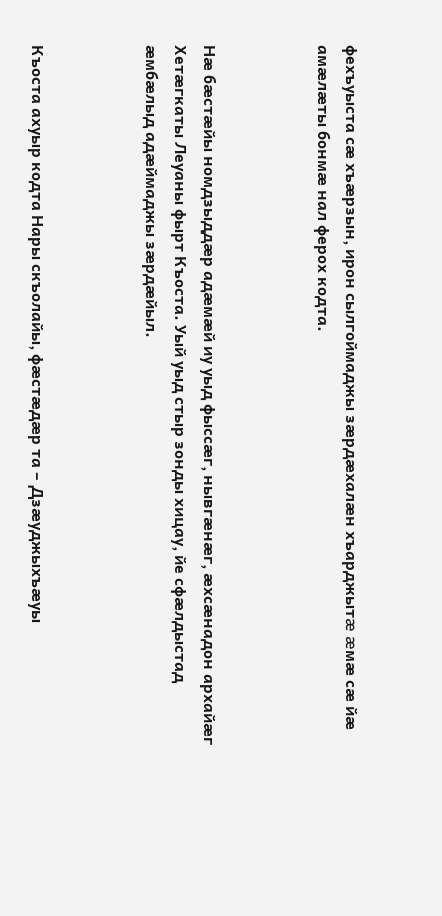фехъуыста сæ хъæрзын, ирон сылгоймаджы зæрдæхалæн хъарджытæ æмæ сæ йæ амæлæты бонмæ нал ферох кодта.



Нæ бæстæйы номдзыддæр адæмæй иу уыд фыссæг, нывгæнæг, æхсæнадон архайæг Хетæгкаты Леуаны фырт Къоста. Уый уыд стыр зонды хицау, йе сфæлдыстад æмбæлыд адæймаджы зæрдæйыл.



Къоста ахуыр кодта Нары скъолайы, фæстæдæр та – Дзæуджыхъæуы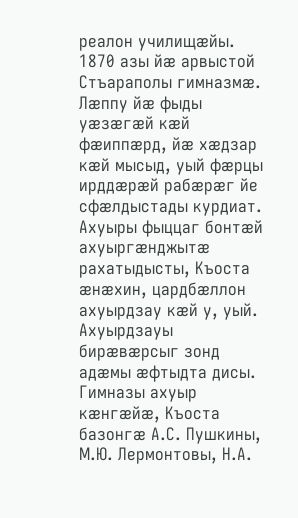реалон училищæйы. 1870 азы йæ арвыстой Стъараполы гимназмæ. Лæппу йæ фыды уæзæгæй кæй фæиппæрд, йæ хæдзар кæй мысыд, уый фæрцы ирддæрæй рабæрæг йе сфæлдыстады курдиат. Ахуыры фыццаг бонтæй ахуыргæнджытæ рахатыдысты, Къоста æнæхин, цардбæллон ахуырдзау кæй у, уый. Ахуырдзауы бирæвæрсыг зонд адæмы æфтыдта дисы. Гимназы ахуыр кæнгæйæ, Къоста базонгæ А.С. Пушкины, М.Ю. Лермонтовы, Н.А.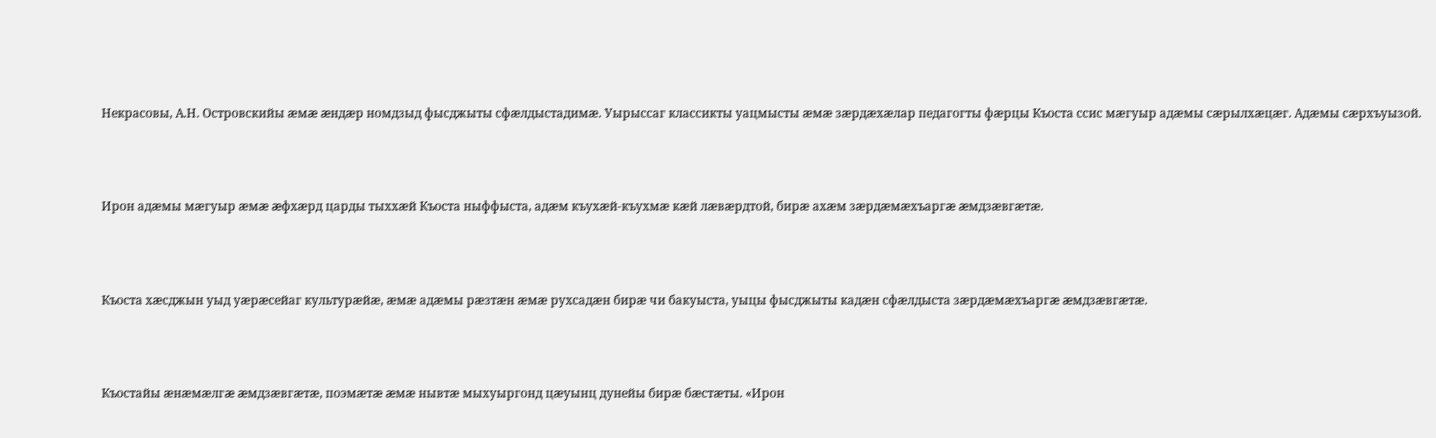Некрасовы, А.Н. Островскийы æмæ æндæр номдзыд фысджыты сфæлдыстадимæ. Уырыссаг классикты уацмысты æмæ зæрдæхæлар педагогты фæрцы Къоста ссис мæгуыр адæмы сæрылхæцæг. Адæмы сæрхъуызой.



Ирон адæмы мæгуыр æмæ æфхæрд царды тыххæй Къоста ныффыста, адæм къухæй-къухмæ кæй лæвæрдтой, бирæ ахæм зæрдæмæхъаргæ æмдзæвгæтæ.



Къоста хæсджын уыд уæрæсейаг культурæйæ, æмæ адæмы рæзтæн æмæ рухсадæн бирæ чи бакуыста, уыцы фысджыты кадæн сфæлдыста зæрдæмæхъаргæ æмдзæвгæтæ.



Къостайы æнæмæлгæ æмдзæвгæтæ, поэмæтæ æмæ нывтæ мыхуыргонд цæуынц дунейы бирæ бæстæты. «Ирон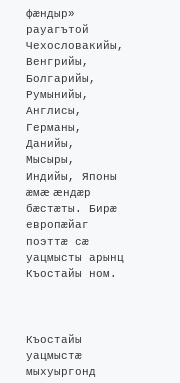фæндыр» рауагътой Чехословакийы, Венгрийы, Болгарийы, Румынийы, Англисы, Германы, Данийы, Мысыры, Индийы, Японы æмæ æндæр бæстæты. Бирæ европæйаг поэттæ сæ уацмысты арынц Къостайы ном.



Къостайы уацмыстæ мыхуыргонд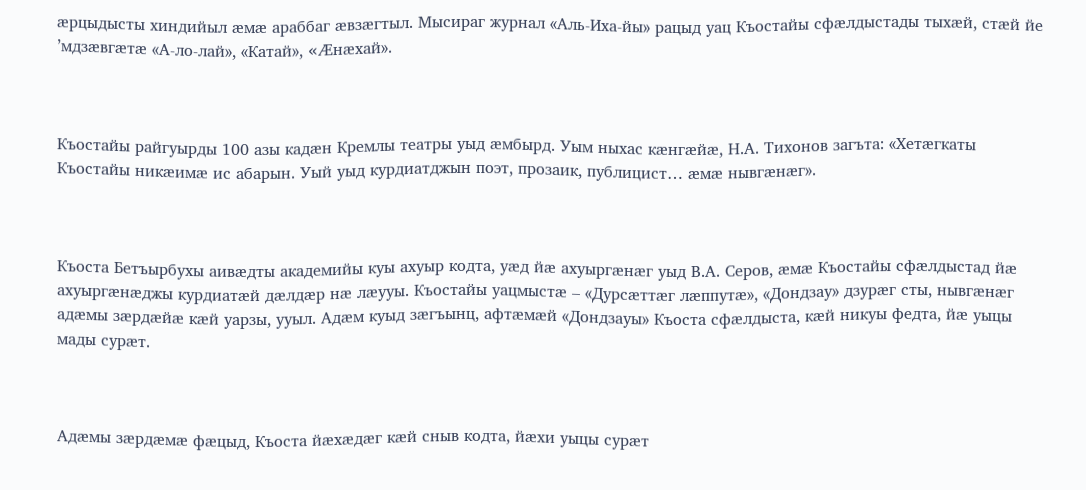æрцыдысты хиндийыл æмæ араббаг æвзæгтыл. Мысираг журнал «Аль-Иха-йы» рацыд уац Къостайы сфæлдыстады тыхæй, стæй йе ’мдзæвгæтæ «А-ло-лай», «Катай», «Æнæхай».



Къостайы райгуырды 100 азы кадæн Кремлы театры уыд æмбырд. Уым ныхас кæнгæйæ, Н.А. Тихонов загъта: «Хетæгкаты Къостайы никæимæ ис абарын. Уый уыд курдиатджын поэт, прозаик, публицист… æмæ нывгæнæг».



Къоста Бетъырбухы аивæдты академийы куы ахуыр кодта, уæд йæ ахуыргæнæг уыд В.А. Серов, æмæ Къостайы сфæлдыстад йæ ахуыргæнæджы курдиатæй дæлдæр нæ лæууы. Къостайы уацмыстæ – «Дурсæттæг лæппутæ», «Дондзау» дзурæг сты, нывгæнæг адæмы зæрдæйæ кæй уарзы, ууыл. Адæм куыд зæгъынц, афтæмæй «Дондзауы» Къоста сфæлдыста, кæй никуы федта, йæ уыцы мады сурæт.



Адæмы зæрдæмæ фæцыд, Къоста йæхæдæг кæй сныв кодта, йæхи уыцы сурæт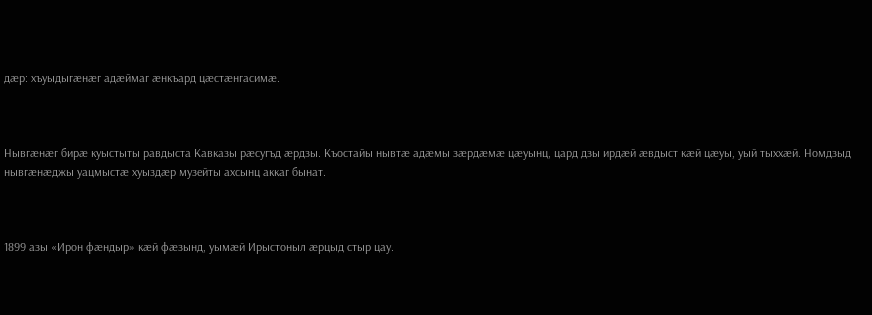дæр: хъуыдыгæнæг адæймаг æнкъард цæстæнгасимæ.



Нывгæнæг бирæ куыстыты равдыста Кавказы рæсугъд æрдзы. Къостайы нывтæ адæмы зæрдæмæ цæуынц, цард дзы ирдæй æвдыст кæй цæуы, уый тыххæй. Номдзыд нывгæнæджы уацмыстæ хуыздæр музейты ахсынц аккаг бынат.



1899 азы «Ирон фæндыр» кæй фæзынд, уымæй Ирыстоныл æрцыд стыр цау.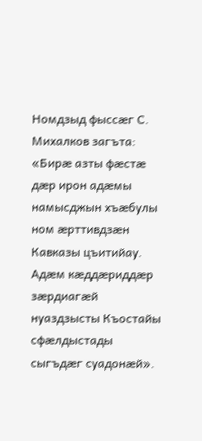Номдзыд фыссæг С. Михалков загъта: «Бирæ азты фæстæ дæр ирон адæмы намысджын хъæбулы ном æрттивдзæн Кавказы цъитийау. Адæм кæддæриддæр зæрдиагæй нуаздзысты Къостайы сфæлдыстады сыгъдæг суадонæй».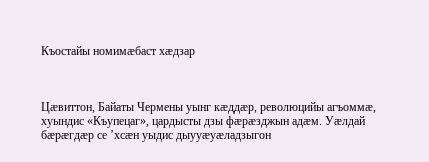Къостайы номимæбаст хæдзар



Цæвиттон, Байаты Чермены уынг кæддæр, революцийы агъоммæ, хуындис «Къупецаг», цардысты дзы фæрæзджын адæм. Уæлдай бæрæгдæр се ’хсæн уыдис дыууæуæладзыгон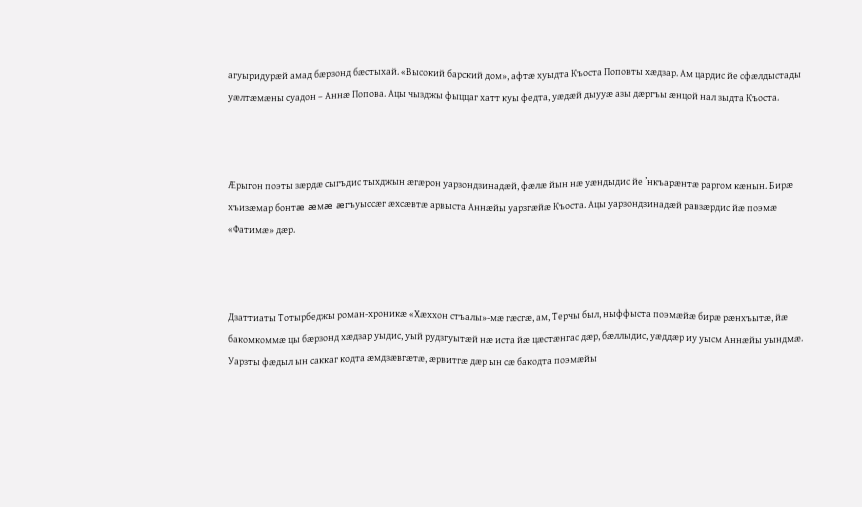агуыридурæй амад бæрзонд бæстыхай. «Высокий барский дом», афтæ хуыдта Къоста Поповты хæдзар. Ам цардис йе сфæлдыстады уæлтæмæны суадон – Аннæ Попова. Ацы чызджы фыццаг хатт куы федта, уæдæй дыууæ азы дæргъы æнцой нал зыдта Къоста.



Æрыгон поэты зæрдæ сыгъдис тыхджын æгæрон уарзондзинадæй, фæлæ йын нæ уæндыдис йе ’нкъарæнтæ раргом кæнын. Бирæ хъизæмар бонтæ æмæ æгъуыссæг æхсæвтæ арвыста Аннæйы уарзгæйæ Къоста. Ацы уарзондзинадæй равзæрдис йæ поэмæ «Фатимæ» дæр.



Дзаттиаты Тотырбеджы роман-хроникæ «Хæххон стъалы»-мæ гæсгæ, ам, Терчы был, ныффыста поэмæйæ бирæ рæнхъытæ, йæ бакомкоммæ цы бæрзонд хæдзар уыдис, уый рудзгуытæй нæ иста йæ цæстæнгас дæр, бæллыдис, уæддæр иу уысм Аннæйы уындмæ. Уарзты фæдыл ын саккаг кодта æмдзæвгæтæ, æрвитгæ дæр ын сæ бакодта поэмæйы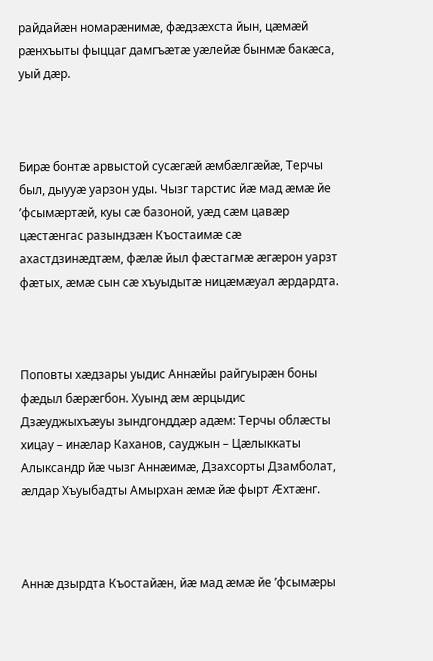райдайæн номарæнимæ, фæдзæхста йын, цæмæй рæнхъыты фыццаг дамгъæтæ уæлейæ бынмæ бакæса, уый дæр.



Бирæ бонтæ арвыстой сусæгæй æмбæлгæйæ, Терчы был, дыууæ уарзон уды. Чызг тарстис йæ мад æмæ йе ’фсымæртæй, куы сæ базоной, уæд сæм цавæр цæстæнгас разындзæн Къостаимæ сæ ахастдзинæдтæм, фæлæ йыл фæстагмæ æгæрон уарзт фæтых, æмæ сын сæ хъуыдытæ ницæмæуал æрдардта.



Поповты хæдзары уыдис Аннæйы райгуырæн боны фæдыл бæрæгбон. Хуынд æм æрцыдис Дзæуджыхъæуы зындгонддæр адæм: Терчы облæсты хицау – инæлар Каханов, сауджын – Цæлыккаты Алыксандр йæ чызг Аннæимæ, Дзахсорты Дзамболат, æлдар Хъуыбадты Амырхан æмæ йæ фырт Æхтæнг.



Аннæ дзырдта Къостайæн, йæ мад æмæ йе ’фсымæры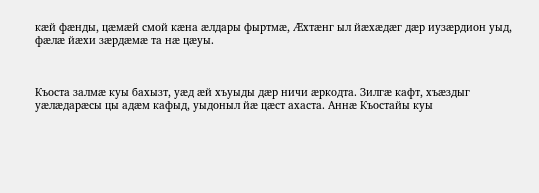кæй фæнды, цæмæй смой кæна æлдары фыртмæ, Æхтæнг ыл йæхæдæг дæр иузæрдион уыд, фæлæ йæхи зæрдæмæ та нæ цæуы.



Къоста залмæ куы бахызт, уæд æй хъуыды дæр ничи æркодта. Зилгæ кафт, хъæздыг уæлæдарæсы цы адæм кафыд, уыдоныл йæ цæст ахаста. Аннæ Къостайы куы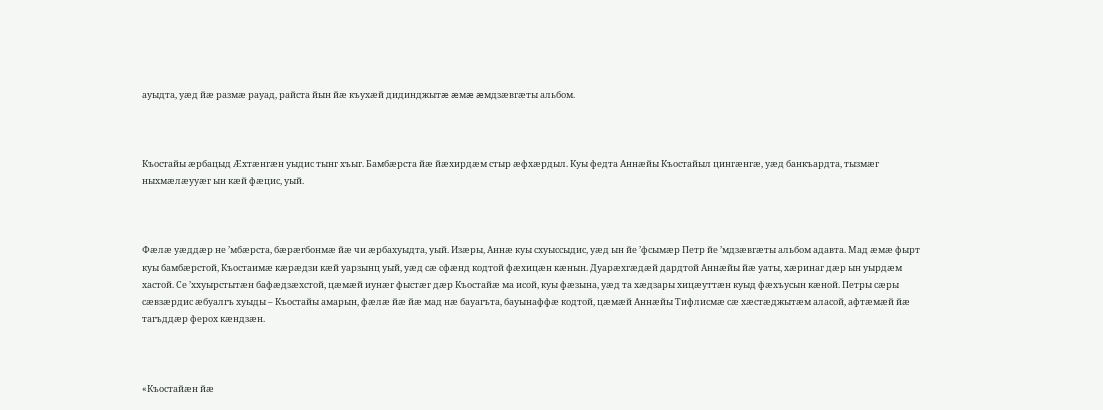ауыдта, уæд йæ размæ рауад, райста йын йæ къухæй дидинджытæ æмæ æмдзæвгæты альбом.



Къостайы æрбацыд Æхтæнгæн уыдис тынг хъыг. Бамбæрста йæ йæхирдæм стыр æфхæрдыл. Куы федта Аннæйы Къостайыл цингæнгæ, уæд банкъардта, тызмæг ныхмæлæууæг ын кæй фæцис, уый.



Фæлæ уæддæр не ’мбæрста, бæрæгбонмæ йæ чи æрбахуыдта, уый. Изæры, Аннæ куы схуыссыдис, уæд ын йе ’фсымæр Петр йе ’мдзæвгæты альбом адавта. Мад æмæ фырт куы бамбæрстой, Къостаимæ кæрæдзи кæй уарзынц уый, уæд сæ сфæнд кодтой фæхицæн кæнын. Дуарæхгæдæй дардтой Аннæйы йæ уаты, хæринаг дæр ын уырдæм хастой. Се ’ххуырстытæн бафæдзæхстой, цæмæй иунæг фыстæг дæр Къостайæ ма исой, куы фæзына, уæд та хæдзары хицæуттæн куыд фæхъусын кæной. Петры сæры сæвзæрдис æбуалгъ хуыды – Къостайы амарын, фæлæ йæ йæ мад нæ бауагъта, бауынаффæ кодтой, цæмæй Аннæйы Тифлисмæ сæ хæстæджытæм аласой, афтæмæй йæ тагъддæр ферох кæндзæн.



«Къостайæн йæ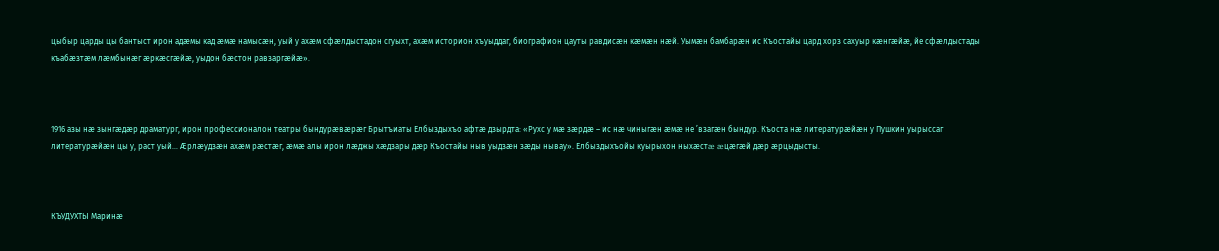цыбыр царды цы бантыст ирон адæмы кад æмæ намысӕн, уый у ахæм сфæлдыстадон сгуыхт, ахæм историон хъуыддаг, биографион цауты равдисæн кæмæн нæй. Уымæн бамбарæн ис Къостайы цард хорз сахуыр кæнгæйæ, йе сфæлдыстады къабæзтæм лæмбынæг æркæсгæйæ, уыдон бæстон равзаргæйæ».



1916 азы нæ зынгæдæр драматург, ирон профессионалон театры бындурæвæрæг Брытъиаты Елбыздыхъо афтæ дзырдта: «Рухс у мæ зæрдæ – ис нæ чиныгæн æмæ не ’взагæн бындур. Къоста нæ литературæйæн у Пушкин уырыссаг литературæйæн цы у, раст уый… Æрлæудзæн ахæм рæстæг, æмæ алы ирон лæджы хæдзары дæр Къостайы ныв уыдзæн зæды нывау». Елбыздыхъойы куырыхон ныхæстæ æцæгæй дæр æрцыдысты.



КЪУДУХТЫ Маринæ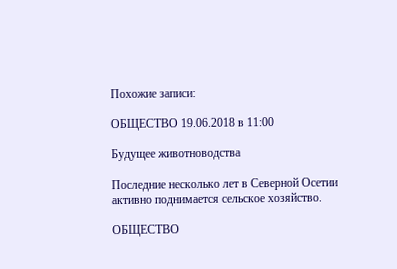Похожие записи:

ОБЩЕСТВО 19.06.2018 в 11:00

Будущее животноводства

Последние несколько лет в Северной Осетии активно поднимается сельское хозяйство.

ОБЩЕСТВО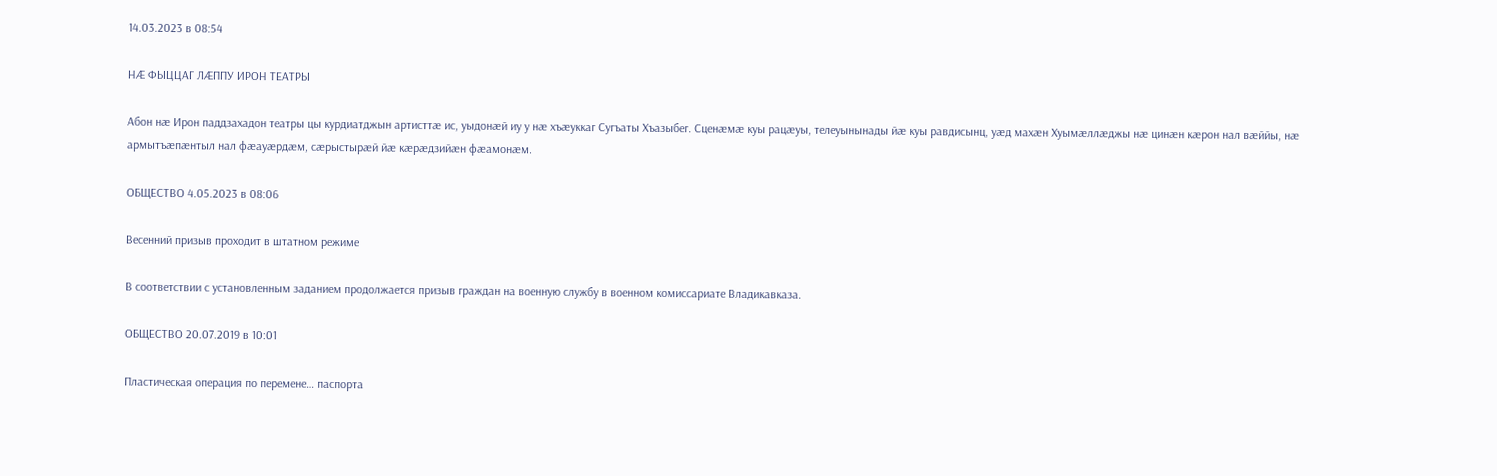14.03.2023 в 08:54

НÆ ФЫЦЦАГ ЛÆППУ ИРОН ТЕАТРЫ

Абон нæ Ирон паддзахадон театры цы курдиатджын артисттæ ис, уыдонæй иу у нæ хъæуккаг Сугъаты Хъазыбег. Сценæмæ куы рацæуы, телеуынынады йæ куы равдисынц, уæд махæн Хуымæллæджы нæ цинæн кæрон нал вæййы, нæ армытъæпæнтыл нал фæауæрдæм, сæрыстырæй йæ кæрæдзийæн фæамонæм.

ОБЩЕСТВО 4.05.2023 в 08:06

Весенний призыв проходит в штатном режиме

В соответствии с установленным заданием продолжается призыв граждан на военную службу в военном комиссариате Владикавказа.

ОБЩЕСТВО 20.07.2019 в 10:01

Пластическая операция по перемене… паспорта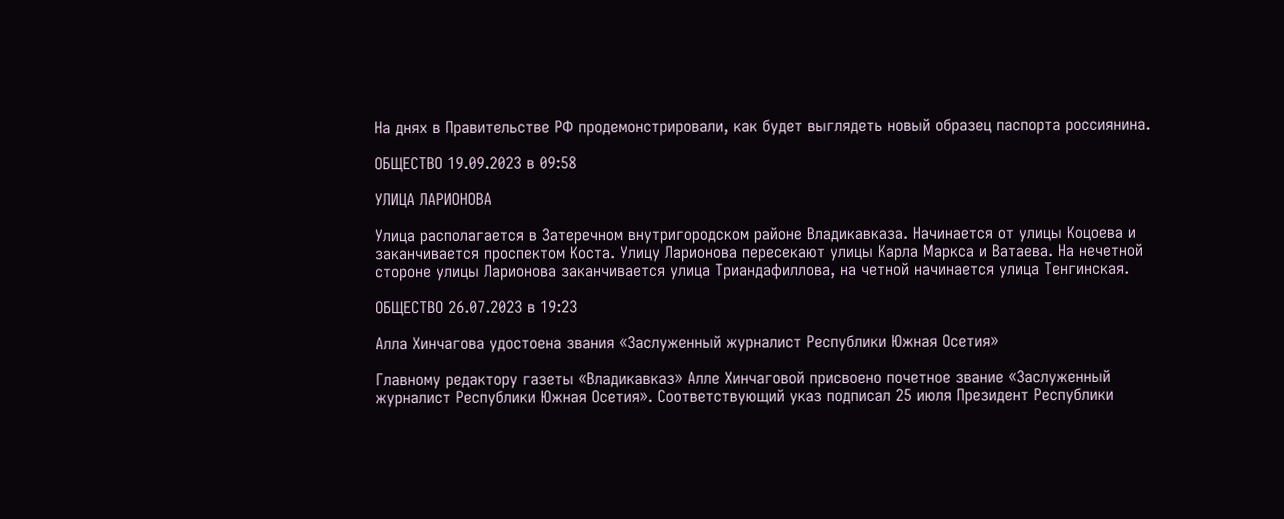На днях в Правительстве РФ продемонстрировали, как будет выглядеть новый образец паспорта россиянина.

ОБЩЕСТВО 19.09.2023 в 09:58

УЛИЦА ЛАРИОНОВА

Улица располагается в Затеречном внутригородском районе Владикавказа. Начинается от улицы Коцоева и заканчивается проспектом Коста. Улицу Ларионова пересекают улицы Карла Маркса и Ватаева. На нечетной стороне улицы Ларионова заканчивается улица Триандафиллова, на четной начинается улица Тенгинская.

ОБЩЕСТВО 26.07.2023 в 19:23

Алла Хинчагова удостоена звания «Заслуженный журналист Республики Южная Осетия»

Главному редактору газеты «Владикавказ» Алле Хинчаговой присвоено почетное звание «Заслуженный журналист Республики Южная Осетия». Соответствующий указ подписал 25 июля Президент Республики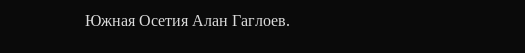Южная Осетия Алан Гаглоев.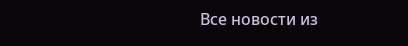Все новости из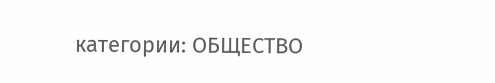категории: ОБЩЕСТВО